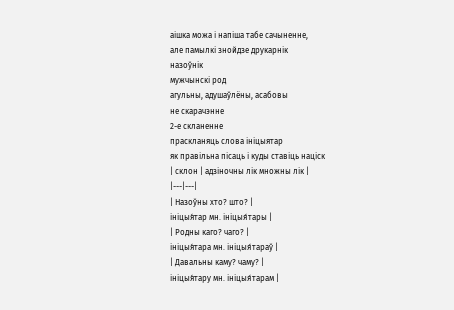аішка можа і напіша табе сачыненне,
але памылкі знойдзе друкарнік
назоўнік
мужчынскі род
агульны, адушаўлёны, асабовы
не скарачэнне
2-е скланенне
праскланяць слова ініцыятар
як правільна пісаць і куды ставіць націск
| склон | адзіночны лік множны лік |
|---|---|
| Назоўны хто? што? |
ініцыя́тар мн. ініцыя́тары |
| Родны каго? чаго? |
ініцыя́тара мн. ініцыя́тараў |
| Давальны каму? чаму? |
ініцыя́тару мн. ініцыя́тарам |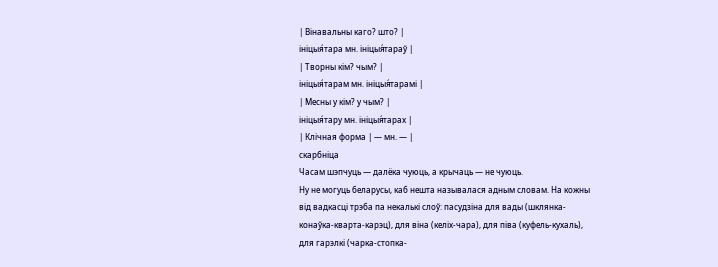| Вінавальны каго? што? |
ініцыя́тара мн. ініцыя́тараў |
| Творны кім? чым? |
ініцыя́тарам мн. ініцыя́тарамі |
| Месны у кім? у чым? |
ініцыя́тару мн. ініцыя́тарах |
| Клічная форма | — мн. — |
скарбніца
Часам шэпчуць — далёка чуюць, а крычаць — не чуюць.
Ну не могуць беларусы, каб нешта называлася адным словам. На кожны від вадкасці трэба па некалькі слоў: пасудзіна для вады (шклянка-конаўка-кварта-карэц), для віна (келіх-чара), для піва (куфель-кухаль), для гарэлкі (чарка-стопка-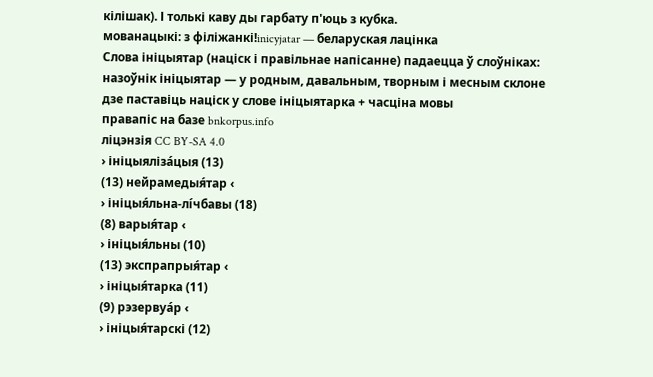кілішак). І толькі каву ды гарбату п'юць з кубка.
мованацыкі: з філіжанкі!inicyjatar — беларуская лацінка
Слова ініцыятар (націск і правільнае напісанне) падаецца ў слоўніках:
назоўнік ініцыятар — у родным, давальным, творным і месным склоне
дзе паставіць націск у слове ініцыятарка + часціна мовы
правапіс на базе bnkorpus.info
ліцэнзія CC BY-SA 4.0
› ініцыяліза́цыя (13)
(13) нейрамедыя́тар ‹
› ініцыя́льна-лі́чбавы (18)
(8) варыя́тар ‹
› ініцыя́льны (10)
(13) экспрапрыя́тар ‹
› ініцыя́тарка (11)
(9) рэзервуа́р ‹
› ініцыя́тарскі (12)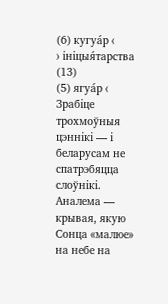(6) кугуа́р ‹
› ініцыя́тарства (13)
(5) ягуа́р ‹
Зрабіце трохмоўныя цэннікі — і беларусам не спатрэбяцца слоўнікі.
Аналема — крывая, якую Сонца «малюе» на небе на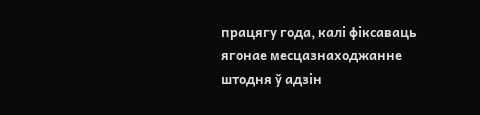працягу года, калі фіксаваць ягонае месцазнаходжанне штодня ў адзін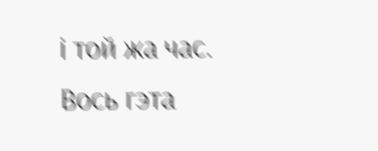і той жа час.
Вось гэта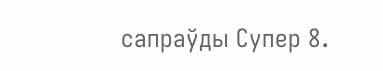сапраўды Супер 8.